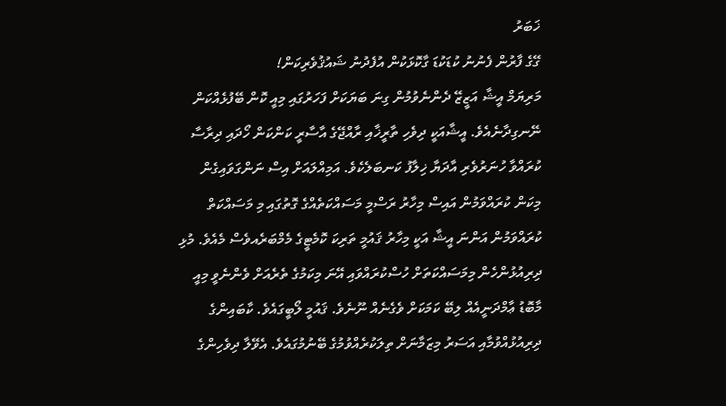ޚަބަރު
ގޭގެ ފާރުން ފެނުނު ކުޑަކުޑަ ގާކޮޅަކުން އުފެދުނު ޝައުޤުވެރިކަން!
މަރިޔަމް އީޝާ އަޒީޒޭ ދެންނެވުމުން ގިނަ ބަޔަކަށް ފަހަރުގައި މިއީ ކޮން ބޭފުޅެއްކަން ނޭނގިދާނެއެވެ. އީޝާއަކީ ދިވެހި ތާރީޚާއި ރާއްޖޭގެ އާސާރީ ކަންކަން ހޯދައި ދިރާސާ ކުރައްވާ ހުނަރުވެރި އާދަޔާ ޚިލާފު ކަނބަލެކެވެ. އަމިއްލައަށް އިސް ނަންގަވައިގެން މިކަން ކުރައްވަމުން އައިސް މިހާރު ރަސްމީ މަސައްކަތެއްގެ ގޮތުގައި މި މަސައްކަތް ކުރައްވަމުން އަންނަ އީޝާ އަކީ މިހާރު ޤައުމީ ތަރިކަ ކޮމެޓީގެ މެމްބަރެއވެސް މެއެވެ. މުޅި ދިރިއުޅުންހެން މިމަސައްކަތަށް ހުސްކުރައްވައި އޭނަ މިކަމުގެ ތެރެއަށް ވެންނެވީ މިއީ މާބޮޑު ޢާމްދަނީއެއް ލިބޭ ކަމަކަށް ވެގެނެއް ނޫނެވެ. ޤައުމީ ލޯބީގައެވެ. ކާބައިންގެ ދިރިއުޅުއްވުމާއި އަސަރު މިޒަމާނަށް ތިލަކުރެއްވުމުގެ ބޭނުމުގައެވެ. އެވޭލާ ދިވެހިންގެ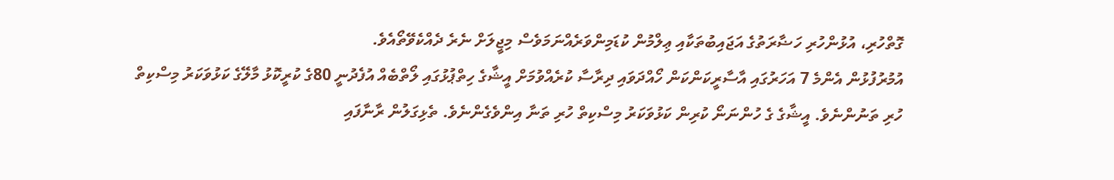ގޮތްހުރި، އުޅުންހުރި ހަޟާރަތުގެ އަޖައިބުތަކާއި ޢިލްމުން ކުޑަމިންވަރެއްނަމަވެސް މިޖީލަށް ނެރެ ދެއްކެވޭތޯއެވެ.
އުމުރުފުޅުން އެންމެ 7 އަހަރުގައި އާސާރީކަންކަން ހޯއްދަވައި ދިރާސާ ކުރެއްވުމަށް އީޝާގެ ހިތްޕުޅުގައި ލޯތްބެއް އުފެދުނީ 80ގެ ކުރީކޮޅު މާލޭގެ ކަޅުވަކަރު މިސްކިތް ހުރި ތަނުންނެވެ. އީޝާގެ ގެ ހުންނަނޯ ކުރިން ކަޅުވަކަރު މިސްކިތް ހުރި ތަނާ އިންވެގެންނެވެ. ތެޅިގަލުން ރާނާފައި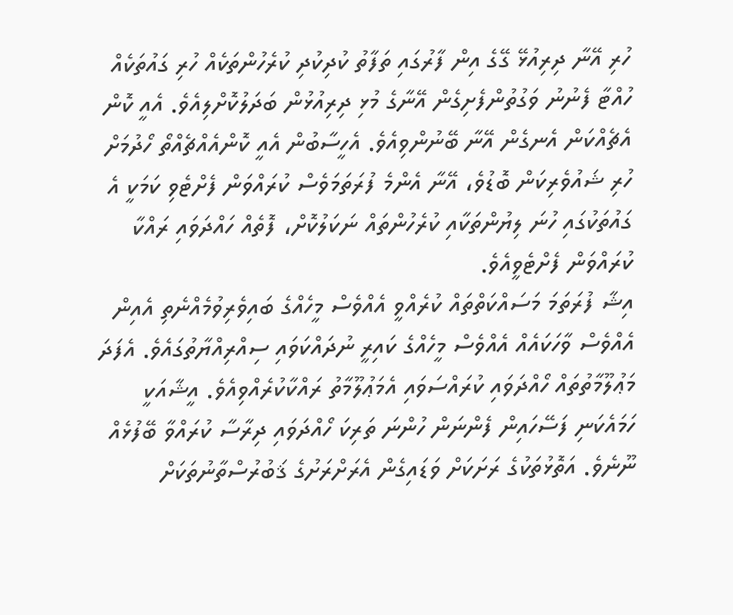ހުރި އޭނާ ދިރިއުޅޭ ގޭގެ އިން ފާރުގައި ތަފާތު ކުދިކުދި ކުރެހުންތަކެއް ހުރި ގައުތަކެއް ހުއްޓާ ފެނުނު ވަގުތުންފެށިގެން އޭނާގެ މުޅި ދިރިއުޅުން ބަދަލުކޮށްލިއެވެ. އެއީ ކޮން އެޗެއްކަން އެނގެން އޭނާ ބޭނުންވިއެވެ. އެހީސާބުން އެއީ ކޮންއެއްޗެއްތޯ ހޯދުމަށް ހުރި ޝައުވެރިކަން ބޮޑުވެ، އޭނާ އެންމެ ފުރަތަމަވެސް ކުރައްވަން ފެށްޓެވި ކަމަކީ އެ ގައުތަކުގައި ހުނަ ލިޔުންތަކާއި ކުރެހުންތައް ނަކަލުކޮށް، ފޮތެއް ހައްދަވައި ރައްކާ ކުރައްވަން ފެށްޓެވީއެވެ.
އިޝާ ފުރަތަމަ މަސައްކަތްތައް ކުރެއްވީ އެއްވެސް މީހެއްގެ ބައިވެރިވުމެއްނެތި އެއިން އެއްވެސް ވާހަކައެއް އެއްވެސް މީހެއްގެ ކައިރީ ނުދައްކަވައި ސިއްރިއްޔާތުގައެވެ. އެފަދަ މަޢުލޫމާތުތައް ހޯއްދަވައި ކުރައްސަވައި އެމަޢުލޫމާތު ރައްކާކުރެއްވިއެވެ. އީޝާއަކީ ހަމައެކަނި ފަސޭހައިން ފެންނަން ހުންނަ ތަރިކަ ހޯއްދަވައި ދިރާސާ ކުރައްވާ ބޭފުޅެއް ނޫނެވެ. އަތޮޅުތަކުގެ ރަށަކަށް ވަޑައިގެން އެރަށްރަށުގެ ޤަބުރުސްތާނުތަކަށް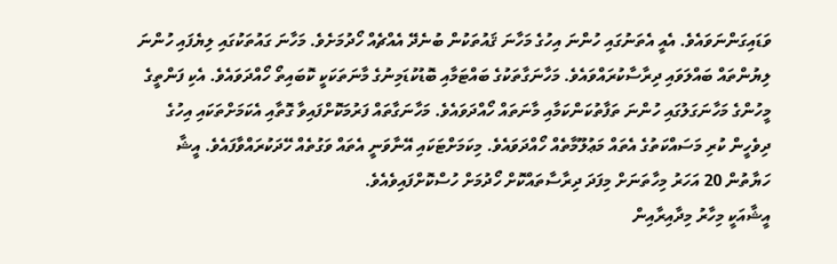ވަޑައިގަންނަވައެވެ. އެއީ އެތަނުގައި ހުންނަ އިހުގެ މަހާނަ ޤައުތަކުން ބުނެދޭ އެއްޗެއް ހޯދުމަށެވެ. މަހާނަ ގައުތަކުގައި ލިޔެފައި ހުންނަ ލިޔުންތައް ބައްލަވައި ދިރާސާކުރައްވައެވެ. މަހާނަގާތަކުގެ ބައްޓަމާއި ބޮޑުކުޑަމިނުގެ މާނަތަކަކީ ކޮބައިތޯ ހޯއްދަވައެވެ. އެކި ފަންތީގެ މީހުންގެ މަހާނަގަލުގައި ހުންނަ ތަފާތުކަންކަމާއި މާނަތައް ހޯއްދަވައެވެ. މަހާނަގާތައް ފަރުމަކޮށްފައިވާ ގޮތާއި އެކަމަށްތަކައި އިހުގެ ދިވެހީން ކުރި މަސައްކަތުގެ އެތައް މަޢުލޫމާތެއް ހޯއްދަވައެވެ. މިކަމަށްޓަކައި އޭނާވަނީ އެތައް ވަގުތެއް ހޭދަކުރައްވާފައެވެ. އީޝާ ހަޔާތުން 20 އަހަރު މިހާތަނަށް މިފަދަ ދިރާސާތައްކޮށް ހޯދުމަށް ހުސްކޮށްފައިވެއެވެ.
އީޝާއަކީ މިހާރު މިދާއިރާއިން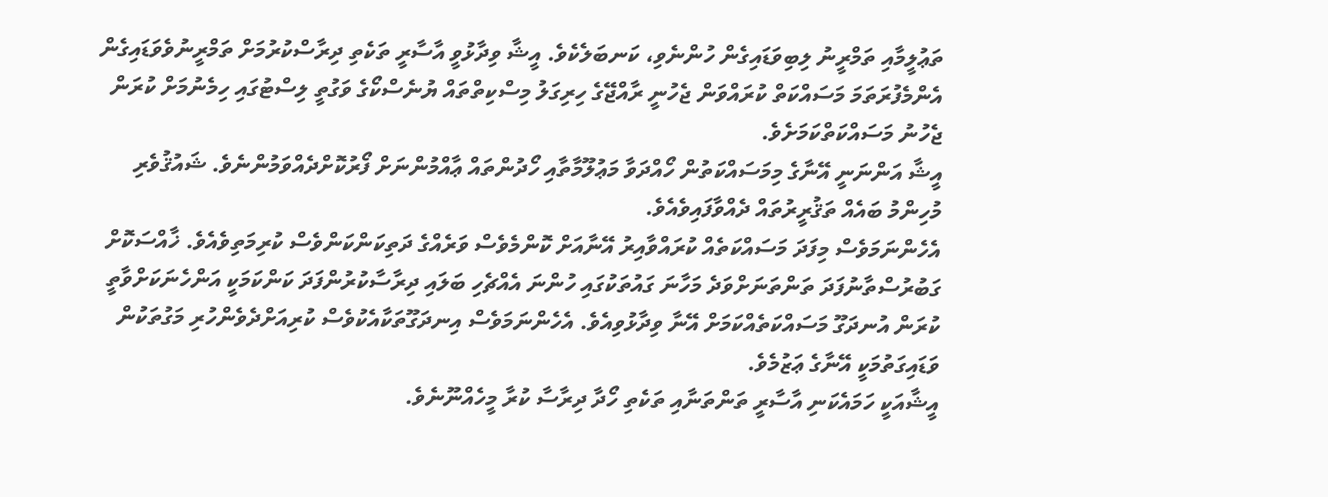ތަޢުލީމާއި ތަމްރީނު ލިބިވަޑައިގެން ހުންނެވި، ކަނބަލެކެވެ. އީޝާ ވިދާޅުވީ އާސާރީ ތަކެތި ދިރާސްކުރުމަށް ތަމްރީނުވެވަޑައިގެން އެންމެފުރަތަމަ މަސައްކަތް ކުރައްވަން ޖެހުނީ ރާއްޖޭގެ ހިރިގަލު މިސްކިތްތައް ޔުނެސްކޯގެ ވަގުތީ ލިސްޓުގައި ހިމެނުމަށް ކުރަން ޖެހުނު މަސައްކަތްކަމަށެވެ.
އީޝާ އަންނަނީ އޭނާގެ މިމަސައްކަތުން ހޯއްދަވާ މަޢުލޫމާތާއި ހޯދުންތައް ޢާއްމުންނަށް ފޯރުކޮށްދެއްވަމުންނެވެ. ޝައުޤުވެރި މުހިންމު ބައެއް ތަޤުރީރުތައް ދެއްވާފައިވެއެވެ.
އެހެންނަމަވެސް މިފަދަ މަސައްކަތެއް ކުރައްވާއިރު އޭނާއަށް ކޮންމެވެސް ވަރެއްގެ ދަތިކަންކަންވެސް ކުރިމަތިވެއެވެ. ޚާއްސަކޮށް ގަބުރުސްތާނުފަދަ ތަންތަނަށްވަދެ މަހާނަ ގައުތަކުގައި ހުންނަ އެއްޗެހި ބަލައި ދިރާސާކުރުންފަދަ ކަންކަމަކީ އަންހެނަކަށްވާތީ ކުރަން އުނދަގޫ މަސައްކަތެއްކަމަށް އޭނާ ވިދާޅުވިއެވެ. އެހެންނަމަވެސް އިނދަގޫތަކާއެކުވެސް ކުރިއަށްދެވެންހުރި މަގުތަކުން ވަޑައިގަތުމަކީ އޭނާގެ ޢަޒުމެވެ.
އީޝާއަކީ ހަމައެކަނި އާސާރީ ތަންތަނާއި ތަކެތި ހޯދާ ދިރާސާ ކުރާ މީހެއްނޫނެވެ.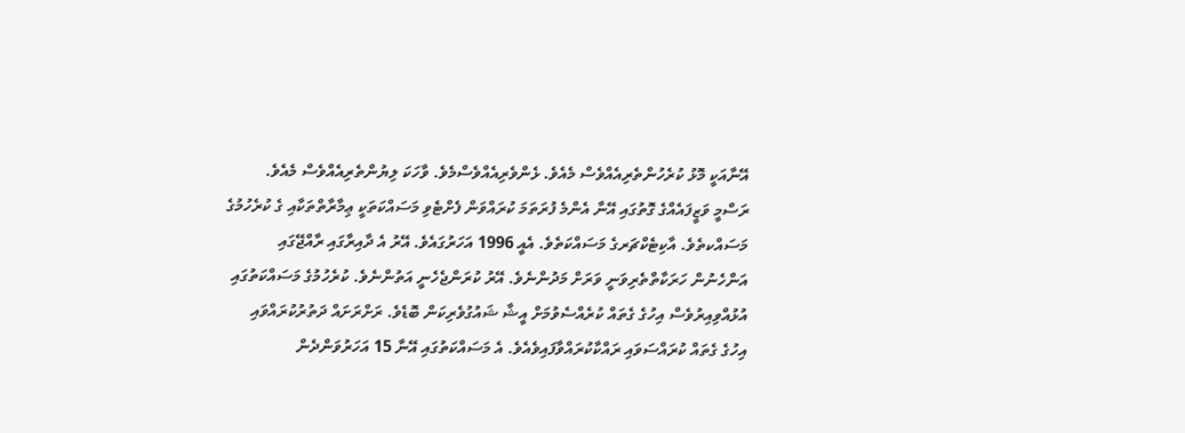އޭނާއަކީ މޮޅު ކުރެހުންތެރިއެއްވެސް މެއެވެ. ޅެންވެރިއެއްވެސްމެވެ. ވާހަކަ ލިޔުންތެރިއެއްވެސް މެއެވެ.
ރަސްމީ ވަޒީފައެއްގެ ގޮތުގައި އޭނާ އެންމެ ފުރަތަމަ ކުރައްވަން ފެށްޓެވި މަސައްކަތަކީ ޢިމާރާތްތަކާއި ގެ ކުރެހުމުގެ މަސައްކތެވެ. އާކިޓެކްޗަރގެ މަސައްކަތެވެ. އެއީ 1996 އަހަރުގައެވެ. އޭރު އެ ދާއިރާގައި ރާއްޖޭގައި އަންހެނުން ހަރަކާތްތެރިވަނީ ވަރަށް މަދުންނެވެ. އޭރު ކުރަންޖެހެނީ އަތުންނެވެ. ކުރެހުމުގެ މަސައްކަތުގައި އުޅުއްވިއިރުވެސް އިހުގެ ގެތައް ކުރެއްސެވުމަށް އީޝާ ޝައުގުވެރިކަން ބޮޑެވެ. ރަށްރަށައް ދަތުރުކުރައްވައި އިހުގެ ގެތައް ކުރައްސަވައި ރައްކާކުރައްވާފައިވެއެވެ. އެ މަސައްކަތުގައި އޭނާ 15 އަހަރުވަންދެން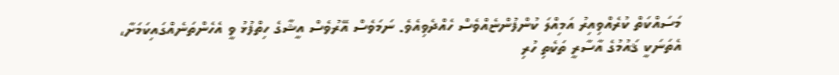މަސައްކަތް ކުރެއްވިއިރު އަމިއްލަ ކުންފުންޏެއްވެސް ހެއްދެވިއެވެ. ނަމަވެސް އޭރުވެސް އީޝާގެ ހިތްފުޅު ވީ އެހެންތަނެއްގައިކަމަށާ، އެތަނަކީ ޤައުމުގެ އާސާރީ ތަކެތި ހުރި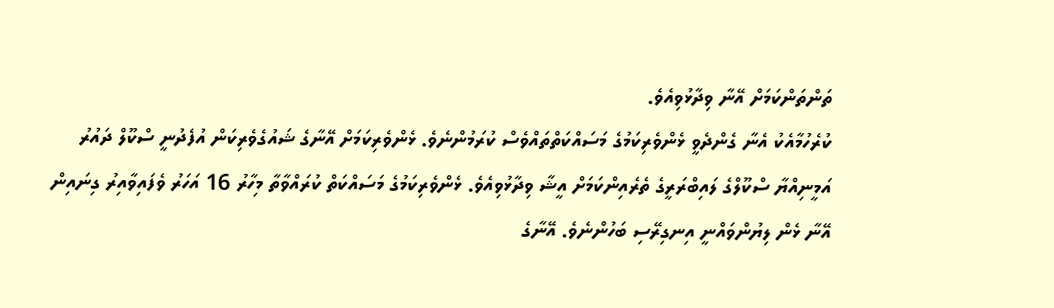ތަންތަންކަމަށް އޭނާ ވިދާޅުވިއެވެ.
ކުރެހުމާއެކު އެނާ ގެންދެވީ ޅެންވެރިކަމުގެ މަސައްކަތްތައްވެސް ކުރަމުންނެވެ. ޅެންވެރިކަމަށް އޭނާގެ ޝައުގެވެރިކަން އުފެދުނީ ސްކޫލް ދައުރު އަމީނިއްޔާ ސްކޫލްގެ ލައިބްރަރީގެ ތެރެއިންކަމަށް އީޝާ ވިދާޅުވިއެވެ. ޅެންވެރިކަމުގެ މަސައްކަތް ކުރައްވާތާ މިހާރު 16 އަހަރު ވެފައިވާއިރު ގިނައިން އޭނާ ޅެން ލިޔުންވައްނީ އިނގިރޭސި ބަހުންނެވެ. އޭނާގެ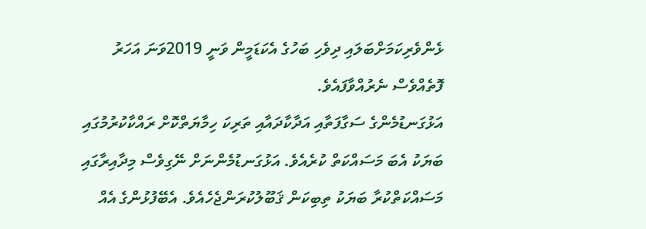ޅެންވެރިކަމަށްބަލައި ދިވެހި ބަހުގެ އެކަޑަމީން ވަނީ 2019ވަނަ އަހަރު ފޮތެއްވެސް ނެރުއްވާފައެވެ.
އަޅުގަނޑުމެންގެ ސަގާފަތާއި އަދާކާދައާއި ތަރިކަ ހިމާޔަތްކޮށް ރައްކާކުރުމުގައި ބަޔަކު އެބަ މަސައްކަތް ކުރެއެވެ. އަޅުގަނޑުމެންނަށް ނޭގިވެސް މިދާއިރާގައި މަސައްކަތްކުރާ ބަޔަކު ތިބިކަން ޤަބޫލުކުރަންޖެހެއެވެ. އެބޭފުޅުންގެ އެއް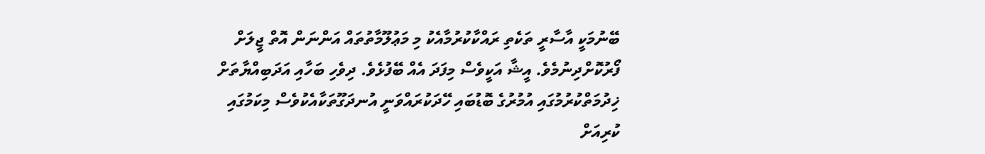ބޭނުމަކީ އާސާރީ ތަކެތި ރައްކާކުރުމާއެކު މި މަޢުލޫމާތުތައް އަންނަން އޮތް ޖީލަށް ފޯރުކޮށްދިނުމެވެ. އީޝާ އަކީވެސް މިފަދަ އެއް ބޭފުޅެވެ. ދިވެހި ބަހާއި އަދަބިއްޔާތަށް ޚިދުމަތްކުރުމުގައި އުމުރުގެ ބޮޑުބައި ހޭދަކުރައްވަނީ އުނދަގޫތަކާއެކުވެސް މިކަމުގައި ކުރިއަށް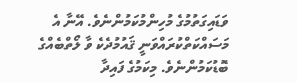ވަޑައިގަތުމުގެ މުހިންމުކަމުންނެވެ. އޭނާ އެ މަސައްކަތްކުރައްވަނީ ޤައުމުދެކެ ވާ ލޯތްބެއްގެ ބޮޑުކަމުންނެވެ. މިކަމުގެ ފައިދާ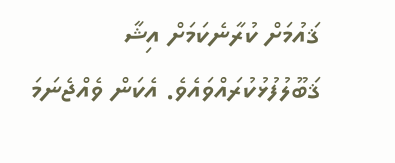ޤައުމަށް ކުރާނެކަމަށް އިޝާ ޤަބޫލުފުޅުކުރައްވައެވެ. އެކަން ވެއްޖެނަމަ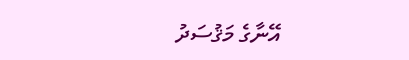އޭނާގެ މަޤުސަދު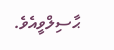ޙާސިލްވީއެވެ.